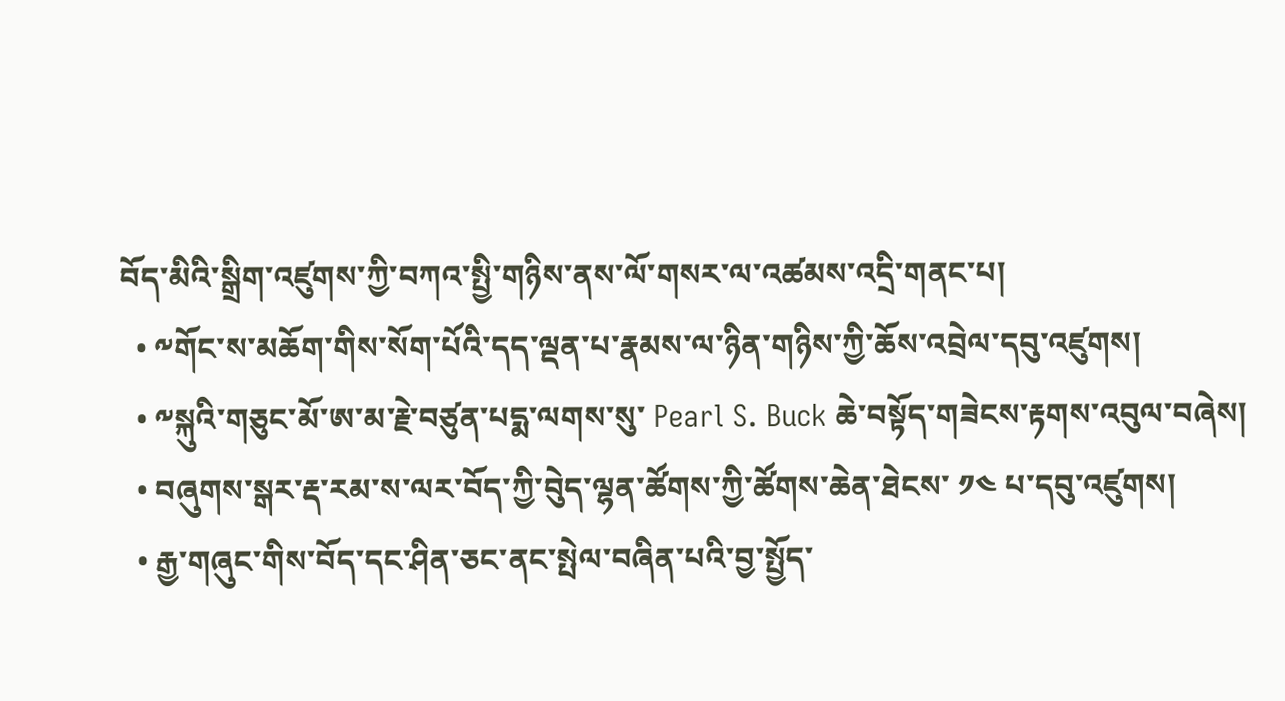བོད་མིའི་སྒྲིག་འཛུགས་ཀྱི་བཀའ་སྤྱི་གཉིས་ནས་ལོ་གསར་ལ་འཚམས་འདྲི་གནང་པ།
  • ༸གོང་ས་མཆོག་གིས་སོག་པོའི་དད་ལྡན་པ་རྣམས་ལ་ཉིན་གཉིས་ཀྱི་ཆོས་འབྲེལ་དབུ་འཛུགས།
  • ༸སྐུའི་གཅུང་མོ་ཨ་མ་རྗེ་བཙུན་པདྨ་ལགས་སུ་ Pearl S. Buck ཆེ་བསྟོད་གཟེངས་རྟགས་འབུལ་བཞེས།
  • བཞུགས་སྒར་རྡ་རམ་ས་ལར་བོད་ཀྱི་བེུད་ལྷན་ཚོགས་ཀྱི་ཚོགས་ཆེན་ཐེངས་ ༡༤ པ་དབུ་འཛུགས།
  • རྒྱ་གཞུང་གིས་བོད་དང་ཤིན་ཅང་ནང་སྤེལ་བཞིན་པའི་བྱ་སྤྱོད་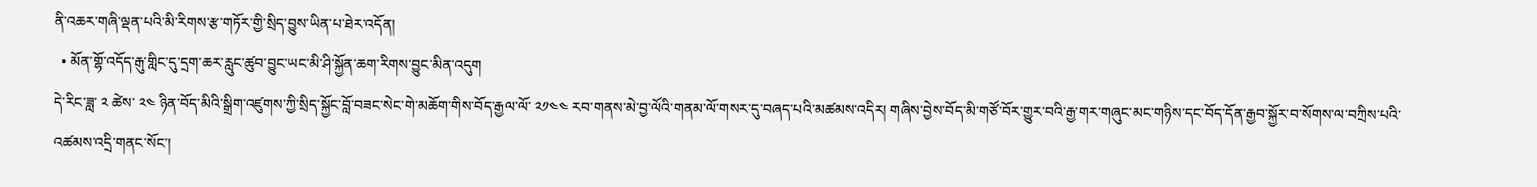ནི་འཆར་གཞི་ལྡན་པའི་མི་རིགས་རྩ་གཏོར་གྱི་སྲིད་བྱུས་ཡིན་པ་ཐེར་འདོན།
  • མོན་གྷོ་འདོད་རྒུ་གླིང་དུ་དྲག་ཆར་རླུང་ཚུབ་བྱུང་ཡང་མི་ཤི་སྐྱོན་ཆག་རིགས་བྱུང་མིན་འདུག
དེ་རིང་ཟླ་ ༢ ཚེས་ ༢༤ ཉིན་བོད་མིའི་སྒྲིག་འཛུགས་ཀྱི་སྲིད་སྐྱོང་བློ་བཟང་སེང་གེ་མཆོག་གིས་བོད་རྒྱལ་ལོ་ ༢༡༤༤ རབ་གནས་མེ་བྱ་ལོའི་གནམ་ལོ་གསར་དུ་བཞད་པའི་མཚམས་འདིར། གཞིས་བྱེས་བོད་མི་གཙོ་བོར་གྱུར་བའི་རྒྱ་གར་གཞུང་མང་གཉིས་དང་བོད་དོན་རྒྱབ་སྐྱོར་བ་སོགས་ལ་བཀྲིས་པའི་འཚམས་འདྲི་གནང་སོང་།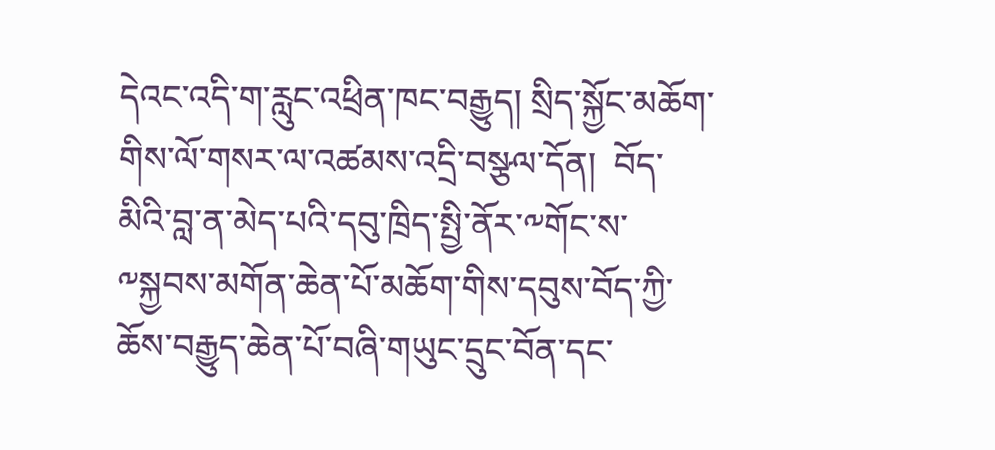དེའང་འདི་ག་རླུང་འཕྲིན་ཁང་བརྒྱུད། སྲིད་སྐྱོང་མཆོག་གིས་ལོ་གསར་ལ་འཚམས་འདྲི་བསྩལ་དོན།  བོད་མིའི་བླ་ན་མེད་པའི་དབུ་ཁྲིད་སྤྱི་ནོར་༸གོང་ས་༸སྐྱབས་མགོན་ཆེན་པོ་མཆོག་གིས་དབུས་བོད་ཀྱི་ཆོས་བརྒྱུད་ཆེན་པོ་བཞི་གཡུང་དྲུང་བོན་དང་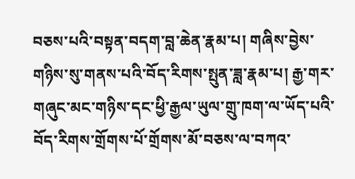བཅས་པའི་བསྟན་བདག་བླ་ཆེན་རྣམ་པ། གཞིས་བྱེས་གཉིས་སུ་གནས་པའི་བོད་རིགས་སྤུན་ཟླ་རྣམ་པ། རྒྱ་གར་གཞུང་མང་གཉིས་དང་ཕྱི་རྒྱལ་ཡུལ་གྲུ་ཁག་ལ་ཡོད་པའི་བོད་རིགས་གྲོགས་པོ་གྲོགས་མོ་བཅས་ལ་བཀའ་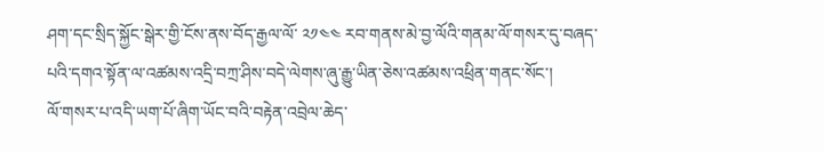ཤག་དང་སྲིད་སྐྱོང་སྒེར་གྱི་ངོས་ནས་བོད་རྒྱལ་ལོ་ ༢༡༤༤ རབ་གནས་མེ་བྱ་ལོའི་གནམ་ལོ་གསར་དུ་བཞད་པའི་དགའ་སྟོན་ལ་འཚམས་འདྲི་བཀྲ་ཤིས་བདེ་ལེགས་ཞུ་རྒྱུ་ཡིན་ཅེས་འཚམས་འཕྲིན་གནང་སོང་།
ལོ་གསར་པ་འདི་ཡག་པོ་ཞིག་ཡོང་བའི་བརྟེན་འབྲེལ་ཆེད་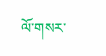ལོ་གསར་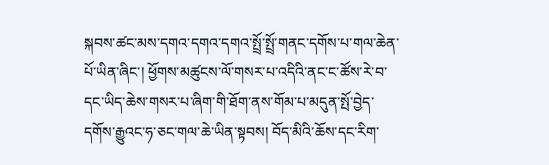སྐབས་ཚང་མས་དགའ་དགའ་དགའ་སྤྲོ་སྤྲོ་གནང་དགོས་པ་གལ་ཆེན་པོ་ཡིན་ཞིང་། ཕྱོགས་མཚུངས་ལོ་གསར་པ་འདིའི་ནང་ང་ཚོས་རེ་བ་དང་ཡིད་ཆེས་གསར་པ་ཞིག་གི་ཐོག་ནས་གོམ་པ་མདུན་སྤོ་བྱེད་དགོས་རྒྱུའང་ཧ་ཅང་གལ་ཆེ་ཡིན་སྟབས། བོད་མིའི་ཆོས་དང་རིག་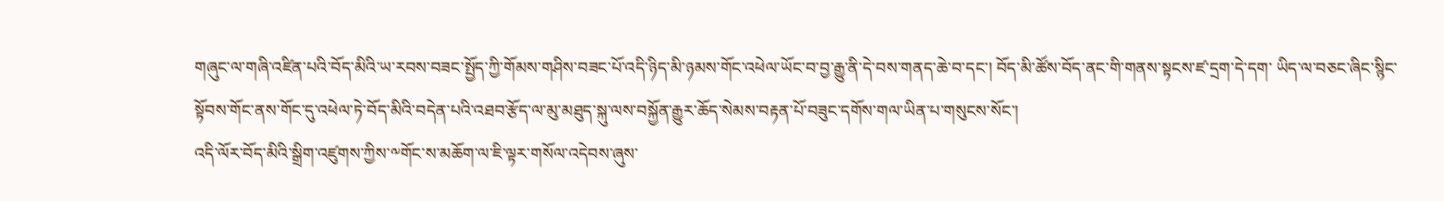གཞུང་ལ་གཞི་འཛིན་པའི་བོད་མིའི་ཡ་རབས་བཟང་སྤྱོད་ཀྱི་གོམས་གཤིས་བཟང་པོ་འདི་ཉིད་མི་ཉམས་གོང་འཕེལ་ཡོང་བ་བྱ་རྒྱུ་ནི་དེ་བས་གནད་ཆེ་བ་དང་། བོད་མི་ཚོས་བོད་ནང་གི་གནས་སྟངས་ཛ་དྲག་དེ་དག་ ཡིད་ལ་བཅང་ཞིང་སྙིང་སྟོབས་གོང་ནས་གོང་དུ་འཕེལ་ཏེ་བོད་མིའི་བདེན་པའི་འཐབ་རྩོད་ལ་མུ་མཐུད་སྐུ་ལས་བསྐྱོན་རྒྱུར་ཆོད་སེམས་བརྟན་པོ་བཟུང་དགོས་གལ་ཡིན་པ་གསུངས་སོང་།
འདི་ལོར་བོད་མིའི་སྒྲིག་འཛུགས་ཀྱིས་༸གོང་ས་མཆོག་ལ་ཇི་ལྟར་གསོལ་འདེབས་ཞུས་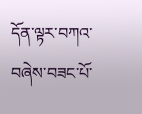དོན་ལྟར་བཀའ་བཞེས་བཟང་པོ་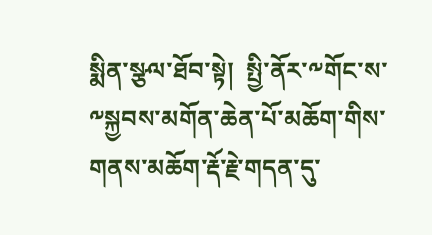སྨིན་སྩལ་ཐོབ་སྟེ།  སྤྱི་ནོར་༸གོང་ས་༸སྐྱབས་མགོན་ཆེན་པོ་མཆོག་གིས་གནས་མཆོག་རྡོ་རྗེ་གདན་དུ་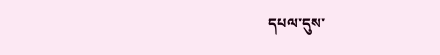དཔལ་དུས་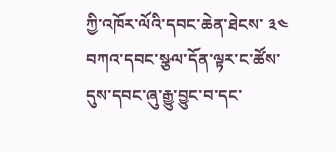ཀྱི་འཁོར་ལོའི་དབང་ཆེན་ཐེངས་ ༣༤ བཀའ་དབང་སྩལ་དོན་ལྟར་ང་ཚོས་དུས་དབང་ཞུ་རྒྱུ་བྱུང་བ་དང་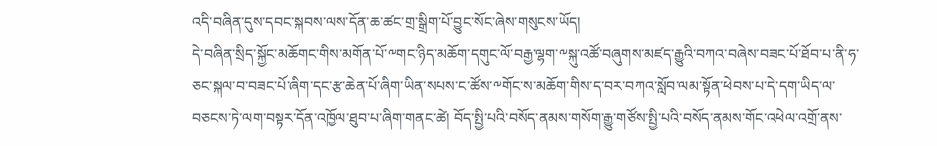འདི་བཞིན་དུས་དབང་སྐབས་ལས་དོན་ཆ་ཚང་གྲ་སྒྲིག་པོ་བྱུང་སོང་ཞེས་གསུངས་ཡོད།
དེ་བཞིན་སྲིད་སྐྱོང་མཆོགང་གིས་མགོན་པོ་༸གང་ཉིད་མཆོག་དགུང་ལོ་བརྒྱ་ལྷག་༸སྐུ་འཚོ་བཞུགས་མཛད་རྒྱུའི་བཀའ་བཞེས་བཟང་པོ་ཐོབ་པ་ནི་ཧ་ཅང་སྐལ་བ་བཟང་པོ་ཞིག་དང་རྩ་ཆེན་པོ་ཞིག་ཡིན་སཔས་ང་ཚོས་༸གོང་ས་མཆོག་གིས་ད་བར་བཀའ་སློབ་ལམ་སྟོན་ཕེབས་པ་དེ་དག་ཡིད་ལ་བཅངས་ཏེ་ལག་བསྟར་དོན་འཁྱོལ་ཐུབ་པ་ཞིག་གནང་ཚེ། བོད་སྤྱི་པའི་བསོད་ནམས་གསོག་རྒྱུ་གཙོས་སྤྱི་པའི་བསོད་ནམས་གོང་འཕེལ་འགྲོ་ནས་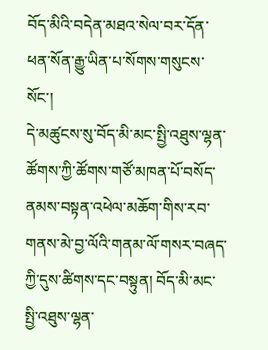བོད་མིའི་བདེན་མཐའ་སེལ་བར་དོན་ཕན་སོན་རྒྱུ་ཡིན་པ་སོགས་གསུངས་སོང་།
དེ་མཚུངས་སུ་བོད་མི་མང་སྤྱི་འཐུས་ལྷན་ཚོགས་ཀྱི་ཚོགས་གཙོ་མཁན་པོ་བསོད་ནམས་བསྟན་འཕེལ་མཆོག་གིས་རབ་གནས་མེ་བྱ་ལོའི་གནམ་ལོ་གསར་བཞད་ཀྱི་དུས་ཚིགས་དང་བསྟུན། བོད་མི་མང་སྤྱི་འཐུས་ལྷན་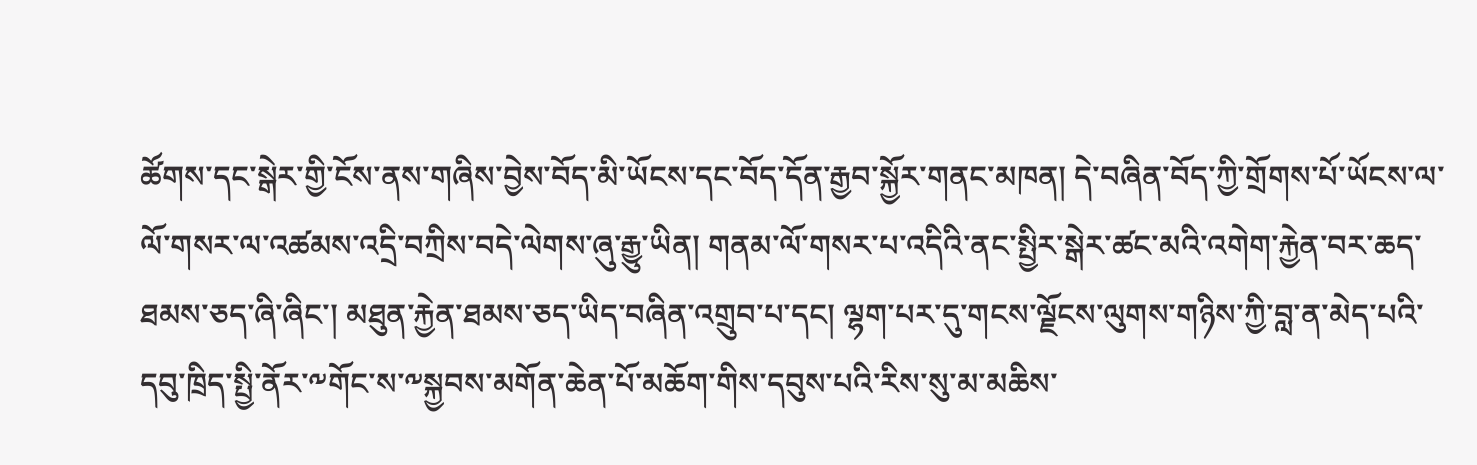ཚོགས་དང་སྒེར་གྱི་ངོས་ནས་གཞིས་བྱེས་བོད་མི་ཡོངས་དང་བོད་དོན་རྒྱབ་སྐྱོར་གནང་མཁན། དེ་བཞིན་བོད་ཀྱི་གྲོགས་པོ་ཡོངས་ལ་ལོ་གསར་ལ་འཚམས་འདྲི་བཀྲིས་བདེ་ལེགས་ཞུ་རྒྱུ་ཡིན། གནམ་ལོ་གསར་པ་འདིའི་ནང་སྤྱིར་སྒེར་ཚང་མའི་འགེག་རྐྱེན་བར་ཆད་ཐམས་ཅད་ཞི་ཞིང་། མཐུན་རྐྱེན་ཐམས་ཅད་ཡིད་བཞིན་འགྲུབ་པ་དང། ལྷག་པར་དུ་གངས་ལྗོངས་ལུགས་གཉིས་ཀྱི་བླ་ན་མེད་པའི་དབུ་ཁྲིད་སྤྱི་ནོར་༸གོང་ས་༸སྐྱབས་མགོན་ཆེན་པོ་མཆོག་གིས་དབུས་པའི་རིས་སུ་མ་མཆིས་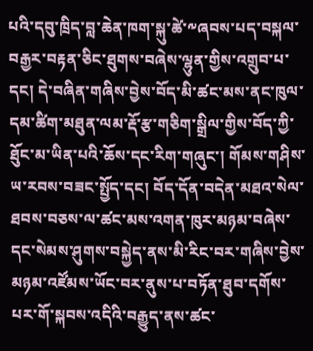པའི་དབུ་ཁྲིད་བླ་ཆེན་ཁག་སྐུ་ཚེ་༸ཞབས་པད་བསྐལ་བརྒྱར་བརྟན་ཅིང་ཐུགས་བཞེས་ལྷུན་གྱིས་འགྲུབ་པ་དང། དེ་བཞིན་གཞིས་བྱེས་བོད་མི་ཚང་མས་ནང་ཁུལ་དམ་ཚིག་མཐུན་ལམ་རྡོ་རྩ་གཅིག་སྒྲིལ་གྱིས་བོད་ཀྱི་ཐོུང་མ་ཡིན་པའི་ཆོས་དང་རིག་གཞུང་། གོམས་གཤིས་ཡ་རབས་བཟང་སྤྱོད་དང། བོད་དོན་བདེན་མཐའ་སེལ་ཐབས་བཅས་ལ་ཚང་མས་འགན་ཁུར་མཉམ་བཞེས་དང་སེམས་ཤུགས་བསྐྱེད་ནས་མི་རིང་བར་གཞིས་བྱེས་མཉམ་འཛོམས་ཡོང་བར་ནུས་པ་བཏོན་ཐུབ་དགོས་པར་གོ་སྐབས་འདིའི་བརྒྱུད་ནས་ཚང་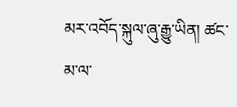མར་འབོད་སྐུལ་ཞུ་རྒྱུ་ཡིན། ཚང་མ་ལ་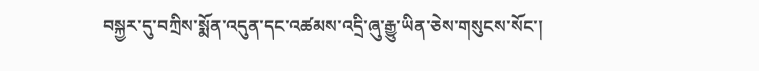བསྐྱར་དུ་བཀྲིས་སྨོན་འདུན་དང་འཚམས་འདྲི་ཞུ་རྒྱུ་ཡིན་ཅེས་གསུངས་སོང་།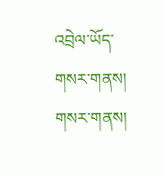འབྲེལ་ཡོད་གསར་གནས།
གསར་གནས།